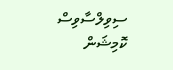ސިވިލްސާވިސް ކޮމިޝަން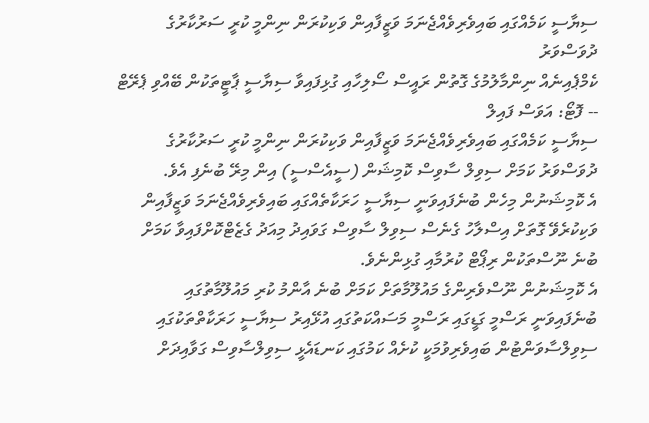ސިޔާސީ ކަމެއްގައި ބައިވެރިވެއްޖެނަމަ ވަޒީފާއިން ވަކިކުރަން ނިންމީ ކުރީ ސަރުކާރުގެ ދުވަސްވަރު
ކެމްޕެއިނެއް ނިންމާލުމުގެ ގޮތުން ރައީސް ސޯލިހާއި ގުޅިފައިވާ ސިޔާސީ ޕާޓީތަކުން ބޭއްވި ޕެރޭޓް -- ފޮޓޯ: އަވަސް ފައިލް
ސިޔާސީ ކަމެއްގައި ބައިވެރިވެއްޖެނަމަ ވަޒީފާއިން ވަކިކުރަން ނިންމީ ކުރީ ސަރުކާރުގެ ދުވަސްވަރު ކަމަށް ސިވިލް ސާވިސް ކޮމިޝަން (ސީއެސްސީ) އިން މިރޭ ބުނެފި އެވެ.
އެ ކޮމިޝަނުން މިހެން ބުނެފައިވަނީ ސިޔާސީ ހަރަކާތެއްގައި ބައިވެރިވެއްޖެނަމަ ވަޒީފާއިން ވަކިކުރެވޭ ގޮތަށް އިސްލާހު ގެނެސް ސިވިލް ސާވިސް ގަވައިދު މިއަދު ގެޒެޓްކޮށްފައިވާ ކަމަށް ބުނެ ނޫސްތަކުން ރިޕޯޓް ކުރުމާއި ގުޅިންނެވެ.
އެ ކޮމިޝަނުން ނޫސްވެރިންގެ މައުލޫމާތަށް ކަމަށް ބުނެ އާންމު ކުރި މައުލޫމާތުގައި ބުނެފައިވަނީ ރަސްމީ ގަޑީގައި ރަސްމީ މަސައްކަތުގައި އުޅޭއިރު ސިޔާސީ ހަރަކާތްތަކުގައި ސިވިލްސާވަންޓުން ބައިވެރިވުމަކީ ކުށެއް ކަމުގައި ކަނޑައެޅީ ސިވިލްސާވިސް ގަވާއިދަށް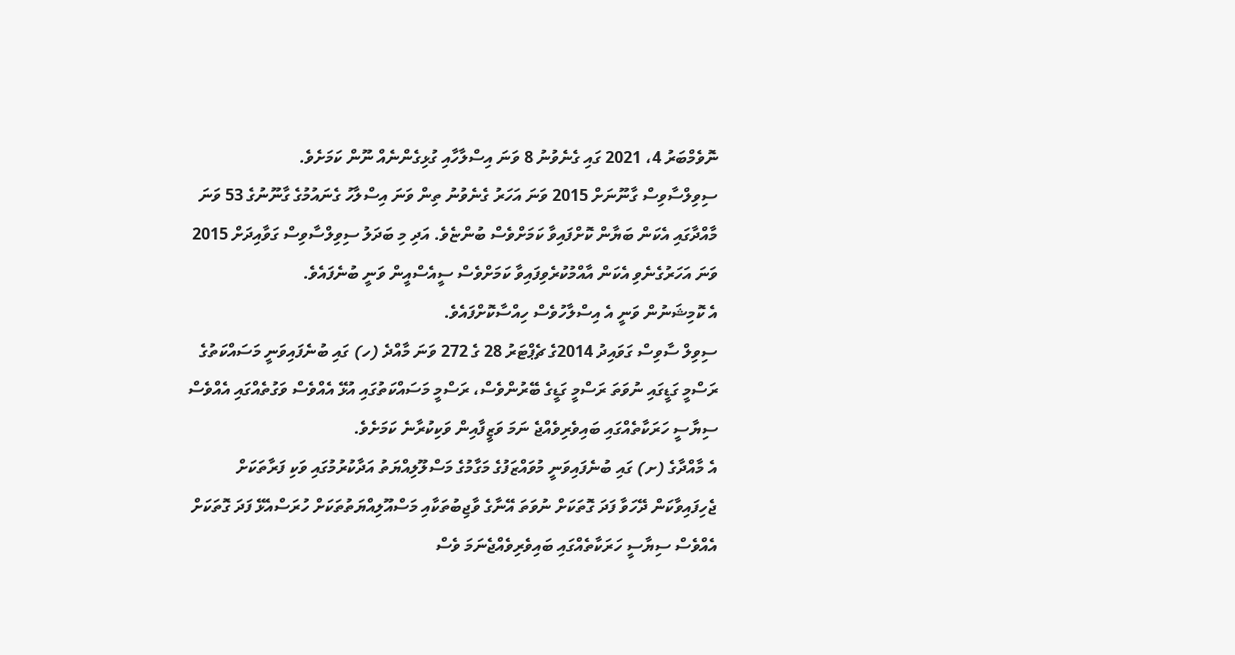ނޮވެމްބަރު 4، 2021 ގައި ގެނެވުނު 8 ވަނަ އިސްލާހާއި ގުޅިގެންނެއް ނޫން ކަމަށެވެ.
ސިވިލްސާވިސް ގާނޫނަށް 2015 ވަނަ އަހަރު ގެނެވުނު ތިން ވަނަ އިސްލާހު ގެނައުމުގެ ގާނޫނުގެ 53 ވަނަ މާއްދާގައި އެކަން ބަޔާން ކޮށްފައިވާ ކަމަށްވެސް ބުންޏެވެ. އަދި މި ބަދަލު ސިވިލްސާވިސް ގަވާއިދަށް 2015 ވަނަ އަހަރުގެނެވި އެކަން އާއްމުކުރެވިފައިވާ ކަމަށްވެސް ސީއެސްއީން ވަނީ ބުނެފައެވެ.
އެ ކޮމިޝަނުން ވަނީ އެ އިސްލާހުވެސް ހިއްސާކޮށްފައެވެ.
ސިވިލް ސާވިސް ގަވައިދު 2014ގެ ޗެޕްޓަރު 28 ގެ 272 ވަނަ މާއްދެ (ހ) ގައި ބުނެފައިވަނީ މަސައްކަތުގެ ރަސްމީ ގަޑީގައި ނުވަތަ ރަސްމީ ގަޑީގެ ބޭރުންވެސް، ރަސްމީ މަސައްކަތުގައި އުޅޭ އެއްވެސް ވަގުތެއްގައި އެއްވެސް ސިޔާސީ ހަރަކާތެއްގައި ބައިވެރިވެއްޖެ ނަމަ ވަޒީފާއިން ވަކިކުރާނެ ކަމަށެވެ.
އެ މާއްދާގެ (ށ) ގައި ބުނެފައިވަނީ މުވައްޒަފުގެ މަގާމުގެ މަސްލޫލިއްޔަތު އަދާކުރުމުގައި ވަކި ފަރާތަކަށް ޖެހިފައިވާކަން ދޭހަވާ ފަދަ ގޮތަކަށް ނުވަތަ އޭނާގެ ވާޖިބުތަކާއި މަސްއޫލިއްޔަތުތަކަށް ހުރަސްއެޅޭ ފަދަ ގޮތަކަށް އެއްވެސް ސިޔާސީ ހަރަކާތެއްގައި ބައިވެރިވެއްޖެނަމަ ވެސް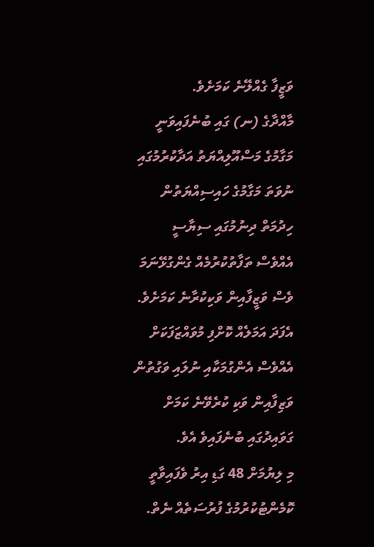ވަޒީފާ ގެއްލޭނެ ކަމަށެވެ.
މާއްދާގެ (ނ) ގައި ބުނެފައިވަނީ މަގާމުގެ މަސްއޫލިއްޔަތު އަދާކުރުމުގައި ނުވަތަ މަގާމުގެ ހައިސިއްޔަތުން ހިދުމަތް ދިނުމުގައި ސިޔާސީ އެއްވެސް ތަފާތުކުރުމެއް ގެންގުޅޭނަމަ ވެސް ވަޒީފާއިން ވަކިކުރާނެ ކަމަށެވެ. އެފަދަ އަމަލެއް ކޮށްފި މުވައްޒަފަކަށް އެއްވެސް އެންގުމަކާއި ނުލައި ވަގުތުން ވަޒިފާއިން ވަކި ކުރެވޭނެ ކަމަށް ގަވައިދުގައި ބުނެފައިވެ އެވެ.
މި ލިޔުމަށް 48 ގަޑި އިރު ވެފައިވާތީ ކޮމެންޓުކުރުމުގެ ފުރުސަތެއް ނެތް.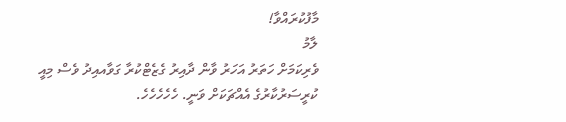މާފުކުރައްވާ!
ލާމު
ވެރިކަމަށް ހަތަރު އަހަރު ވާން ދާއިރު ގެޒެޓްކުރާ ގަވާއއިދު ވެސް މިއީ ކުރީސަރުކާރުގެ އެއްޗަކަށް ވަނީ. ހެހެހެހެހެ.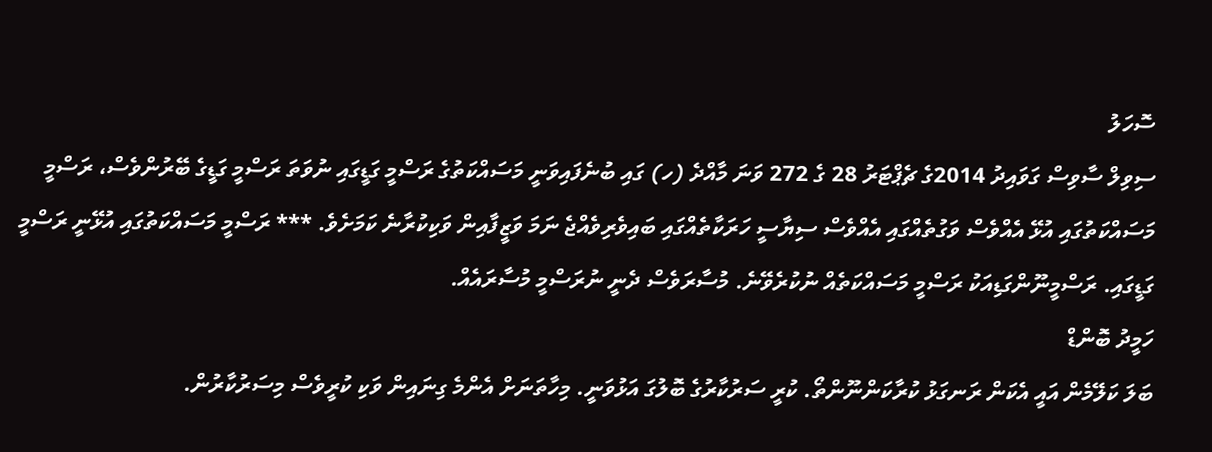ސޮހަލު
ސިވިލް ސާވިސް ގަވައިދު 2014ގެ ޗެޕްޓަރު 28 ގެ 272 ވަނަ މާއްދެ (ހ) ގައި ބުނެފައިވަނީ މަސައްކަތުގެ ރަސްމީ ގަޑީގައި ނުވަތަ ރަސްމީ ގަޑީގެ ބޭރުންވެސް، ރަސްމީ މަސައްކަތުގައި އުޅޭ އެއްވެސް ވަގުތެއްގައި އެއްވެސް ސިޔާސީ ހަރަކާތެއްގައި ބައިވެރިވެއްޖެ ނަމަ ވަޒީފާއިން ވަކިކުރާނެ ކަމަށެވެ. *** ރަސްމީ މަސައްކަތުގައި އުޅޭނީ ރަސްމީ ގަޑީގައި. ރަސްމީނޫންގަޑިއަކު ރަސްމީ މަސައްކަތެއް ނުކުރެވޭނެ. މުސާރަވެސް ދެނީ ނުރަސްމީ މުސާރައެއް.
ހަމީދު ބޮންޑް
ބަލަ ކަލޭމެން އައީ އެކަން ރަނގަޅު ކުރާކަންނޫންތޯ. ކުރީ ސަރުކާރުގެ ބޮލުގަ އަޅުވަނީ. މިހާތަނަށް އެންމެ ގިނައިން ވަކި ކުރީވެސް މިސަރުކާރުން.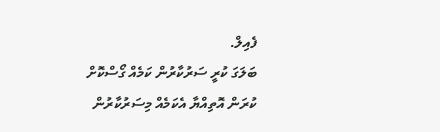ފެއިލް.
ބަލަގަ ކުރީ ސަރުކާރުން ކަމެއް ގޯސްކޮށް ކުރަން އޮތިއްޔާ އެކަމެއް މިސަރުކާރުން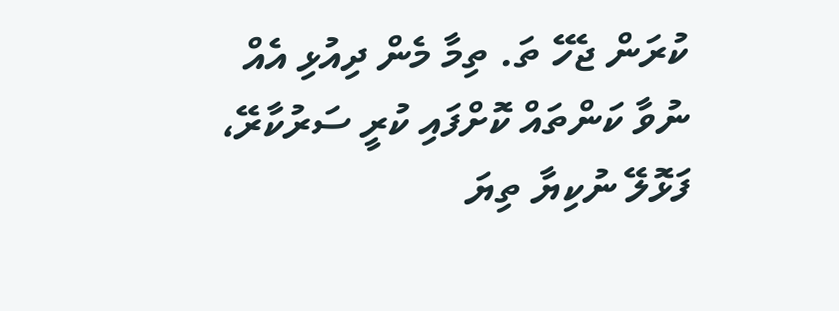ކުރަން ޖެހޭ ތަ. ތިމާ މެން ދިއުޅި އެއް ނުވާ ކަންތައް ކޮށްފައި ކުރީ ސަރުކާރޭ، ފަޅޮލޭ ނުކިޔާ ތިޔަ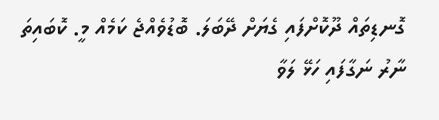ގޮނޑިތައް ދޫކޮށްފައި ގެޔަށް ދޭބަލަ. ބޮޑުވެއްޖެ ކަމެއް މީ. ކޮބައިތަ ނާރު ނަގާފައި ހަޅޭ ލަވާ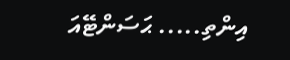އިންތި..... ޙަސަންޓޭއަ